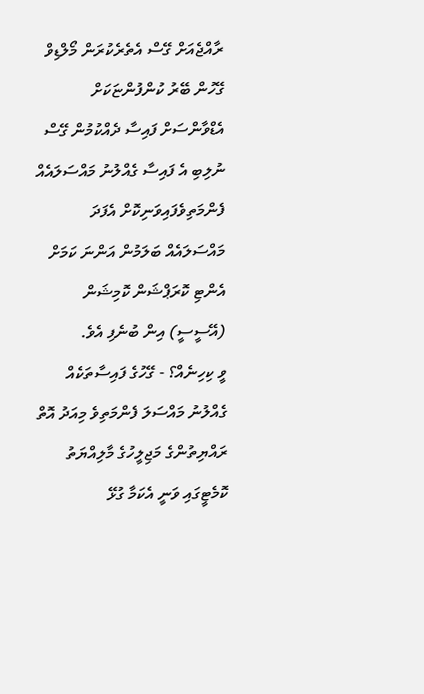ރާއްޖެއަށް ގޭސް އެތެރެކުރަން މޯލްޑިވް ގޭހުން ބޭރު ކުންފުންޏަކަށް އެޑްވާންސަށް ފައިސާ ދެއްކުމުން ގޭސް ނުލިބި އެ ފައިސާ ގެއްލުނު މައްސަލައެއް ފެންމަތިވެފައިވަނިކޮށް އެފަދަ މައްސަލައެއް ބަލަމުން އަންނަ ކަމަށް އެންޓި ކޮރަޕްޝަން ކޮމިޝަން (އޭސީސީ) އިން ބުނެފި އެވެ.
ވީ ކިހިނެއް؟ - ގޭހުގެ ފައިސާތަކެއް ގެއްލުނު މައްސަލަ ފެންމަތިވެ މިއަދު އޮތް ރައްޔިތުންގެ މަޖިލީހުގެ މާލިއްޔަތު ކޮމެޓީގައި ވަނީ އެކަމާ ގުޅޭ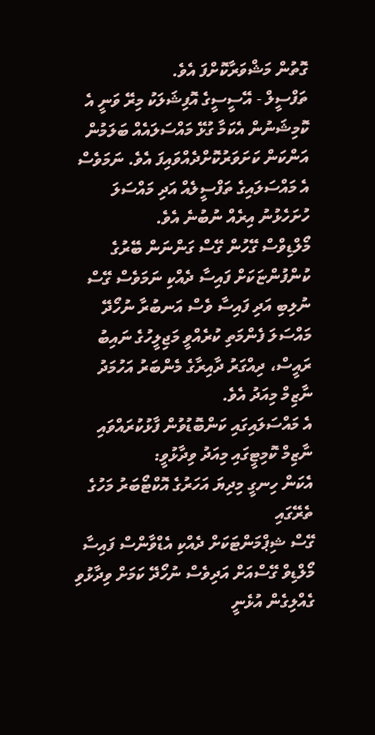ގޮތުން މަޝްވަރާކޮށްފަ އެވެ.
ތަފްސީލް - އޭސީސީގެ އޮފިޝަލަކު މިރޭ ވަނީ އެ ކޮމިޝަނުން އެކަމާ ގުޅޭ މައްސަލައެއް ބަލަމުން އަންކަން ކަށަވަރުކޮށްދެއްވައިފަ އެވެ. ނަމަވެސް އެ މައްސަލައިގެ ތަފްސީލެއް އަދި މައްސަލަ ހުށަހެޅުނު އިރެއް ނުބުނެ އެވެ.
މޯލްޑިވްސް ގޭހުން ގޭސް ގަންނަން ބޭރުގެ ކުންފުންޏަކަށް ފައިސާ ދެއްކި ނަމަވެސް ގޭސް ނުލިބި އަދި ފައިސާ ވެސް އަނބުރާ ނުހޯދޭ މައްސަލަ ފެންމަތި ކުރެއްވީ މަޖިލީހުގެ ނައިބު ރައީސް، ދިއްގަރު ދާއިރާގެ މެންބަރު އަހުމަދު ނާޒިމް މިއަދު އެވެ.
އެ މައްސަލައިގައި ކަންބޮޑުވުން ފާޅުކުރައްވައި ނާޒިމް ކޮމިޓީގައި މިއަދު ވިދާޅުވީ:
އެކަން ހިނގީ މިދިޔަ އަހަރުގެ އޮކްޓޯބަރު މަހުގެ ތެރޭގައި
ގޭސް ޝިޕްމަންޓަކަށް ދެއްކި އެޑްވާންސް ފައިސާ މޯލްޑިވް ގޭސްއަށް އަދިވެސް ނުހޯދޭ ކަމަށް ވިދާޅުވި
ގެއްލިގެން އުޅެނީ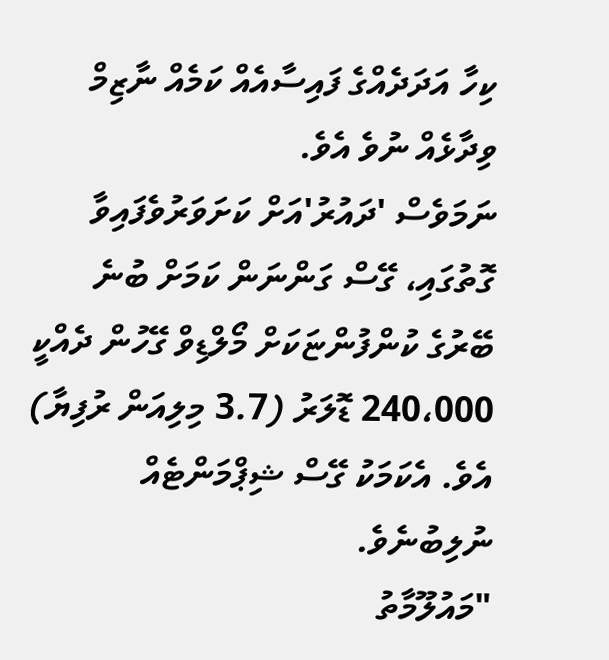ކިހާ އަދަދެއްގެ ފައިސާއެއް ކަމެއް ނާޒިމް ވިދާޅެއް ނުވެ އެވެ.
ނަމަވެސް 'ދައުރު'އަށް ކަށަވަރުވެފައިވާ ގޮތުގައި، ގޭސް ގަންނަން ކަމަށް ބުނެ ބޭރުގެ ކުންފުންޏަކަށް މޯލްޑިވް ގޭހުން ދެއްކީ 240،000 ޑޮލަރު (3.7 މިލިއަން ރުފިޔާ) އެވެ. އެކަމަކު ގޭސް ޝިޕްމަންޓެއް ނުލިބުނެވެ.
"މައުލޫމާތު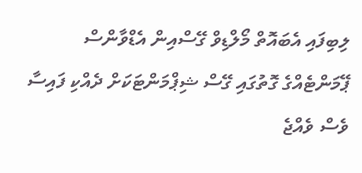ލިބިފައި އެބައޮތް މޯލްޑިވް ގޭސްއިން އެޑްވާންސް ޕޭމަންޓެއްގެ ގޮތުގައި ގޭސް ޝިޕްމަންޓަކަށް ދެއްކި ފައިސާ ވެސް ވެއްޖެ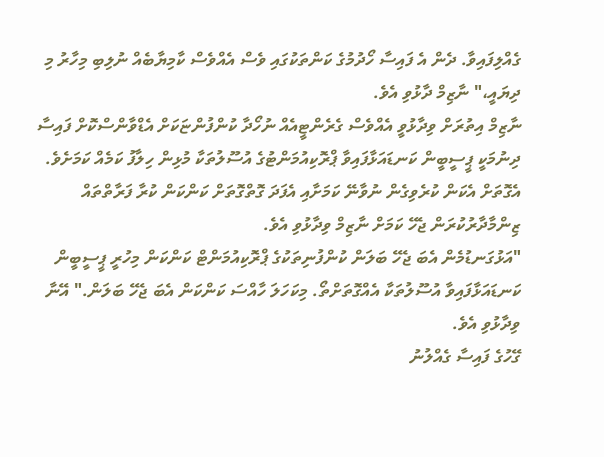ގެއްލިފައިވާ. ދެން އެ ފައިސާ ހޯދުމުގެ ކަންތަކުގައި ވެސް އެއްވެސް ކާމިޔާބެއް ނުލިބި މިހާރު މި ދިޔައީ،" ނާޒިމް ދާޅުވި އެވެ.
ނާޒިމް އިތުރަށް ވިދާޅުވީ އެއްވެސް ގެރެންޓީއެއް ނުހޯދާ ކުންފުންޏަކަށް އެޑްވާންސްކޮށް ފައިސާ ދިނުމަކީ ޕީސީބީން ކަނޑައަޅާފައިވާ ޕްރޮކިއުމަންޓުގެ އުސޫލުތަކާ މުޅިން ހިލާފު ކަމެއް ކަމަށެވެ. އެގޮތަށް އެކަން ކުރެވިގެން ނުވާނޭ ކަމަށާއި އެފަދަ ގޮތްގޮތަށް ކަންކަން ކުރާ ފަރާތްތައް ޒިންމާދާރުކުރަން ޖެހޭ ކަމަށް ނާޒިމް ވިދާޅުވި އެވެ.
"އަޅުގަނޑުމެން އެބަ ޖެހޭ ބަލަން ކުންފުނިތަކުގެ ޕްރޮކިއުމަންޓް ކަންކަން މިހުރީ ޕީސީބީން ކަނޑައަޅާފައިވާ އުސޫލުތަކާ އެއްގޮތަށްތޯ. މިކަހަލަ ހާއްސަ ކަންކަން އެބަ ޖެހޭ ބަލަން." އޭނާ ވިދާޅުވި އެވެ.
ގޭހުގެ ފައިސާ ގެއްލުނު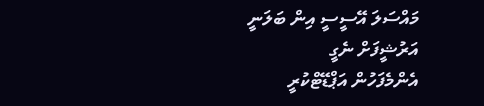މައްސަލަ އޭސީސީ އިން ބަލަނީ
އަރުޝީފަށް ނެގީ
އެންމެފަހުން އަޕްޑޭޓްކުރީ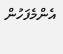އެންމެފަހުން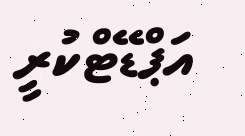އަޕްޑޭޓްކުރީ